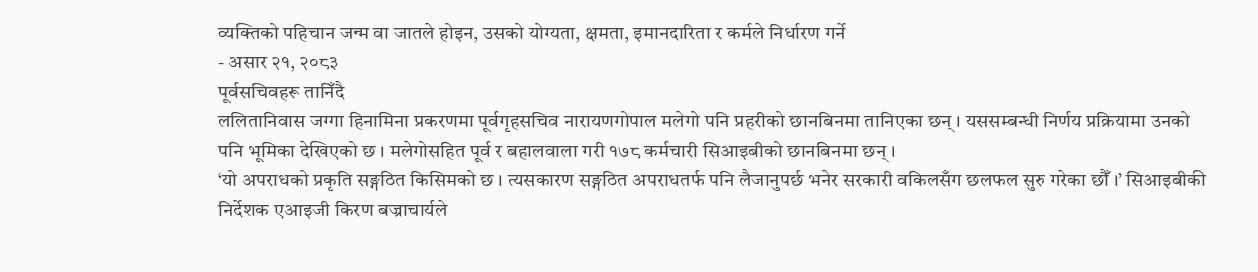व्यक्तिको पहिचान जन्म वा जातले होइन, उसको योग्यता, क्षमता, इमानदारिता र कर्मले निर्धारण गर्ने
- असार २१, २०८३
पूर्वसचिवहरू तानिँदै
ललितानिवास जग्गा हिनामिना प्रकरणमा पूर्वगृहसचिव नारायणगोपाल मलेगो पनि प्रहरीको छानबिनमा तानिएका छन् । यससम्बन्धी निर्णय प्रक्रियामा उनको पनि भूमिका देखिएको छ । मलेगोसहित पूर्व र बहालवाला गरी १७८ कर्मचारी सिआइबीको छानबिनमा छन् ।
‘यो अपराधको प्रकृति सङ्गठित किसिमको छ । त्यसकारण सङ्गठित अपराधतर्फ पनि लैजानुपर्छ भनेर सरकारी वकिलसँग छलफल सुरु गरेका छौँ ।’ सिआइबीकी निर्देशक एआइजी किरण बज्राचार्यले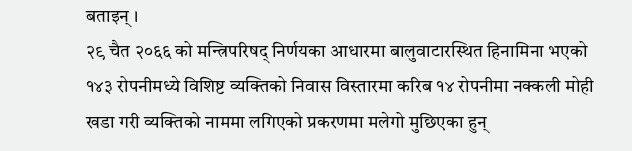बताइन् ।
२९ चैत २०६६ को मन्त्रिपरिषद् निर्णयका आधारमा बालुवाटारस्थित हिनामिना भएको १४३ रोपनीमध्ये विशिष्ट व्यक्तिको निवास विस्तारमा करिब १४ रोपनीमा नक्कली मोही खडा गरी व्यक्तिको नाममा लगिएको प्रकरणमा मलेगो मुछिएका हुन्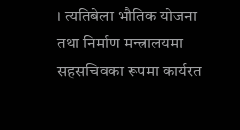। त्यतिबेला भौतिक योजना तथा निर्माण मन्त्रालयमा सहसचिवका रूपमा कार्यरत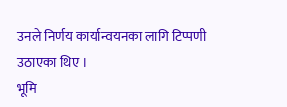उनले निर्णय कार्यान्वयनका लागि टिप्पणी उठाएका थिए ।
भूमि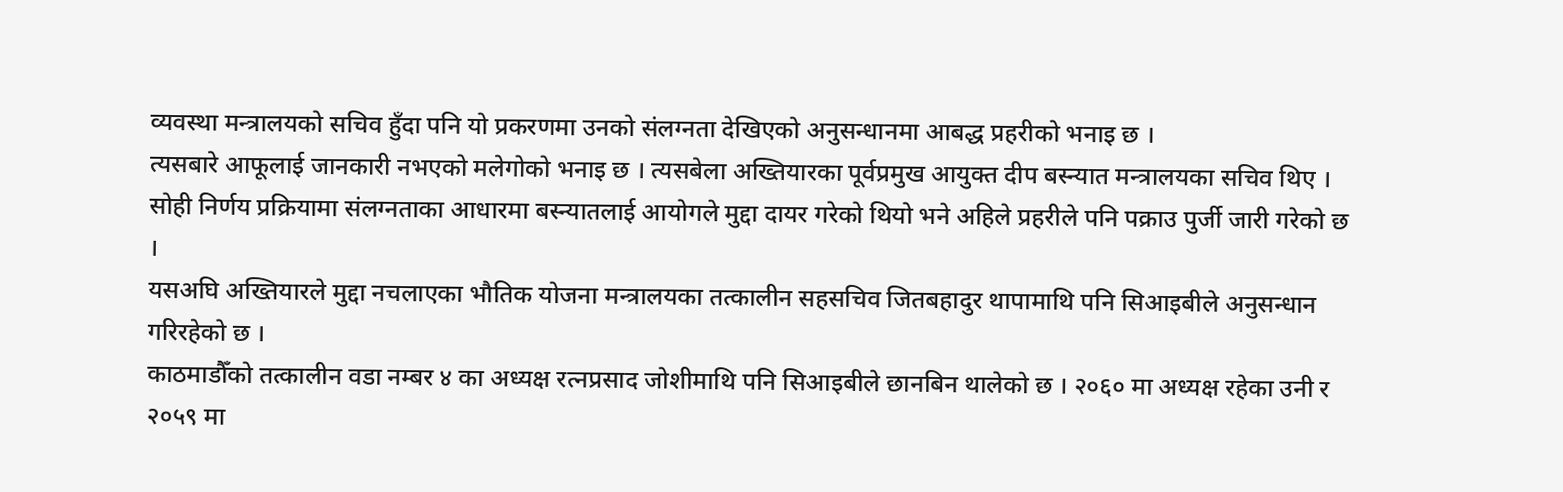व्यवस्था मन्त्रालयको सचिव हुँदा पनि यो प्रकरणमा उनको संलग्नता देखिएको अनुसन्धानमा आबद्ध प्रहरीको भनाइ छ ।
त्यसबारे आफूलाई जानकारी नभएको मलेगोको भनाइ छ । त्यसबेला अख्तियारका पूर्वप्रमुख आयुक्त दीप बस्न्यात मन्त्रालयका सचिव थिए । सोही निर्णय प्रक्रियामा संलग्नताका आधारमा बस्न्यातलाई आयोगले मुद्दा दायर गरेको थियो भने अहिले प्रहरीले पनि पक्राउ पुर्जी जारी गरेको छ ।
यसअघि अख्तियारले मुद्दा नचलाएका भौतिक योजना मन्त्रालयका तत्कालीन सहसचिव जितबहादुर थापामाथि पनि सिआइबीले अनुसन्धान गरिरहेको छ ।
काठमाडौँको तत्कालीन वडा नम्बर ४ का अध्यक्ष रत्नप्रसाद जोशीमाथि पनि सिआइबीले छानबिन थालेको छ । २०६० मा अध्यक्ष रहेका उनी र २०५९ मा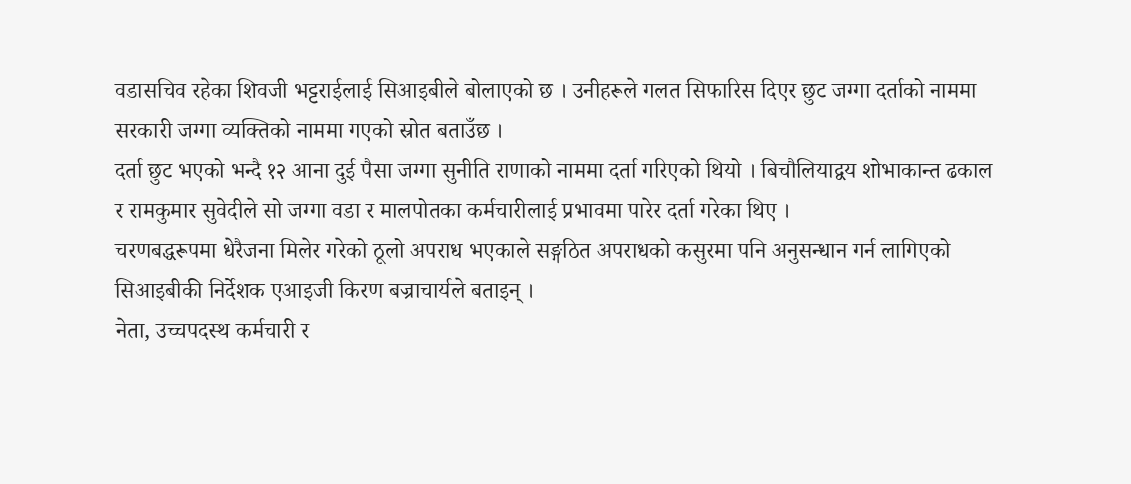वडासचिव रहेका शिवजी भट्टराईलाई सिआइबीले बोलाएको छ । उनीहरूले गलत सिफारिस दिएर छुट जग्गा दर्ताको नाममा सरकारी जग्गा व्यक्तिको नाममा गएको स्रोत बताउँछ ।
दर्ता छुट भएको भन्दै १२ आना दुई पैसा जग्गा सुनीति राणाको नाममा दर्ता गरिएको थियो । बिचौलियाद्वय शोभाकान्त ढकाल र रामकुमार सुवेदीले सो जग्गा वडा र मालपोतका कर्मचारीलाई प्रभावमा पारेर दर्ता गरेका थिए ।
चरणबद्धरूपमा धेरैजना मिलेर गरेको ठूलो अपराध भएकाले सङ्गठित अपराधको कसुरमा पनि अनुसन्धान गर्न लागिएको सिआइबीकी निर्देशक एआइजी किरण बज्राचार्यले बताइन् ।
नेता, उच्चपदस्थ कर्मचारी र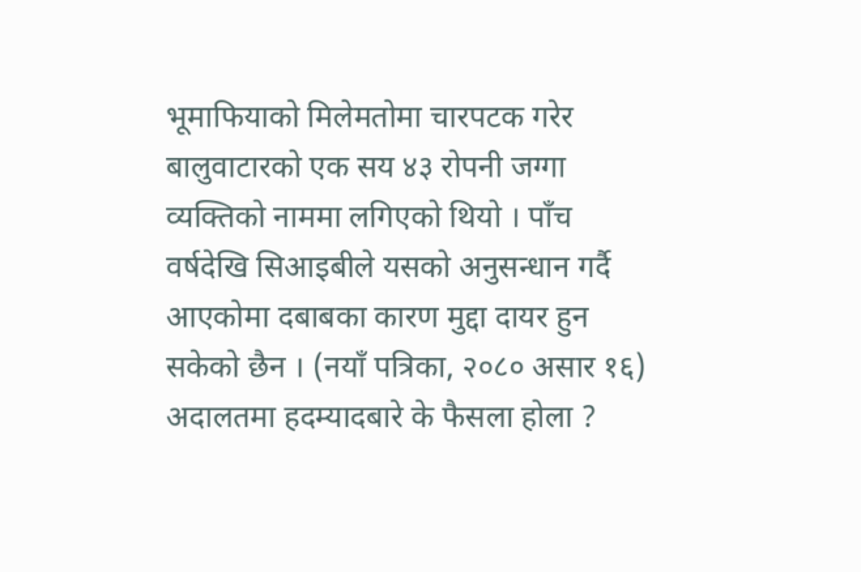भूमाफियाको मिलेमतोमा चारपटक गरेर बालुवाटारको एक सय ४३ रोपनी जग्गा व्यक्तिको नाममा लगिएको थियो । पाँच वर्षदेखि सिआइबीले यसको अनुसन्धान गर्दै आएकोमा दबाबका कारण मुद्दा दायर हुन सकेको छैन । (नयाँ पत्रिका, २०८० असार १६)
अदालतमा हदम्यादबारे के फैसला होला ?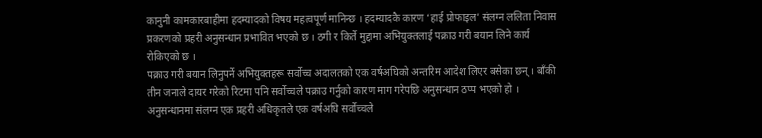कानुनी कामकारबाहीमा हदम्यादको विषय महत्वपूर्ण मानिन्छ । हदम्यादकै कारण ‘हाई प्रोफाइल’ संलग्न ललिता निवास प्रकरणको प्रहरी अनुसन्धान प्रभावित भएको छ । ठगी र किर्ते मुद्दामा अभियुक्तलाई पक्राउ गरी बयान लिने कार्य रोकिएको छ ।
पक्राउ गरी बयान लिनुपर्ने अभियुक्तहरू सर्वोच्च अदालतको एक वर्षअघिको अन्तरिम आदेश लिएर बसेका छन् । बाँकी तीन जनाले दायर गरेको रिटमा पनि सर्वोच्चले पक्राउ गर्नुको कारण माग गरेपछि अनुसन्धान ठप्प भएको हो । अनुसन्धानमा संलग्न एक प्रहरी अधिकृतले एक वर्षअघि सर्वोच्चले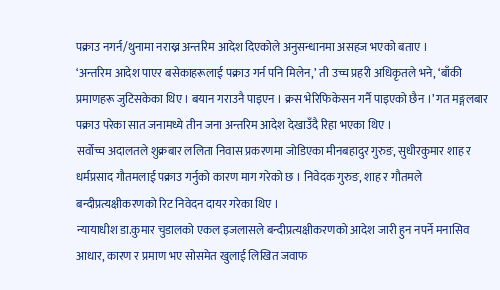पक्राउ नगर्न/थुनामा नराख्न अन्तरिम आदेश दिएकोले अनुसन्धानमा असहज भएको बताए ।
‘अन्तरिम आदेश पाएर बसेकाहरूलाई पक्राउ गर्न पनि मिलेन,’ ती उच्च प्रहरी अधिकृतले भने, ‘बाँकी प्रमाणहरू जुटिसकेका थिए । बयान गराउनै पाइएन । क्रस भेरिफिकेसन गर्नै पाइएको छैन ।’ गत मङ्गलबार पक्राउ परेका सात जनामध्ये तीन जना अन्तरिम आदेश देखाउँदै रिहा भएका थिए ।
सर्वोच्च अदालतले शुक्रबार ललिता निवास प्रकरणमा जोडिएका मीनबहादुर गुरुङ, सुधीरकुमार शाह र धर्मप्रसाद गौतमलाई पक्राउ गर्नुको कारण माग गरेको छ । निवेदक गुरुङ, शाह र गौतमले बन्दीप्रत्यक्षीकरणको रिट निवेदन दायर गरेका थिए ।
न्यायाधीश डा.कुमार चुडालको एकल इजलासले बन्दीप्रत्यक्षीकरणको आदेश जारी हुन नपर्ने मनासिव आधार, कारण र प्रमाण भए सोसमेत खुलाई लिखित जवाफ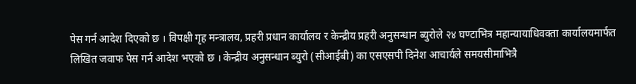पेस गर्न आदेश दिएको छ । विपक्षी गृह मन्त्रालय, प्रहरी प्रधान कार्यालय र केन्द्रीय प्रहरी अनुसन्धान ब्युरोले २४ घण्टाभित्र महान्यायाधिवक्ता कार्यालयमार्फत लिखित जवाफ पेस गर्न आदेश भएको छ । केन्द्रीय अनुसन्धान ब्युरो (सीआईबी) का एसएसपी दिनेश आचार्यले समयसीमाभित्रै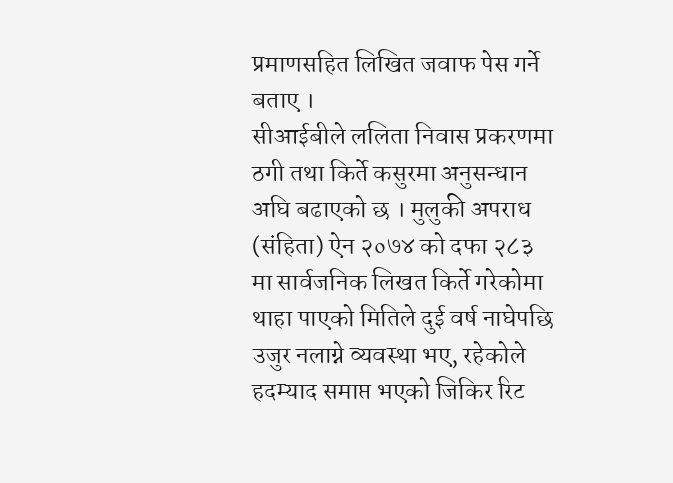प्रमाणसहित लिखित जवाफ पेस गर्ने बताए ।
सीआईबीले ललिता निवास प्रकरणमा ठगी तथा किर्ते कसुरमा अनुसन्धान अघि बढाएको छ । मुलुकी अपराध (संहिता) ऐन २०७४ को दफा २८३ मा सार्वजनिक लिखत किर्ते गरेकोमा थाहा पाएको मितिले दुई वर्ष नाघेपछि उजुर नलाग्ने व्यवस्था भए, रहेकोले हदम्याद समाप्त भएको जिकिर रिट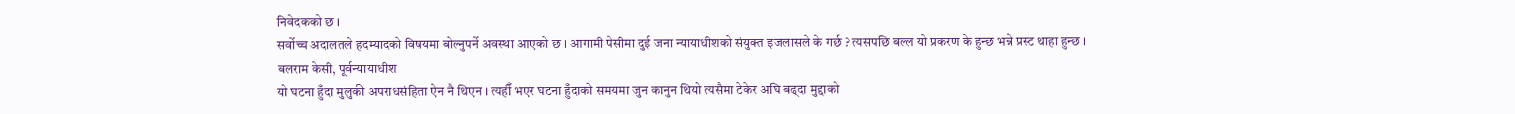निवेदकको छ ।
सर्वोच्च अदालतले हदम्यादको विषयमा बोल्नुपर्ने अवस्था आएको छ । आगामी पेसीमा दुई जना न्यायाधीशको संयुक्त इजलासले के गर्छ ? त्यसपछि बल्ल यो प्रकरण के हुन्छ भन्ने प्रस्ट थाहा हुन्छ ।
बलराम केसी, पूर्वन्यायाधीश
यो घटना हुँदा मुलुकी अपराधसंहिता ऐन नै थिएन । त्यहीँ भएर घटना हुँदाको समयमा जुन कानुन थियो त्यसैमा टेकेर अघि बढ्दा मुद्दाको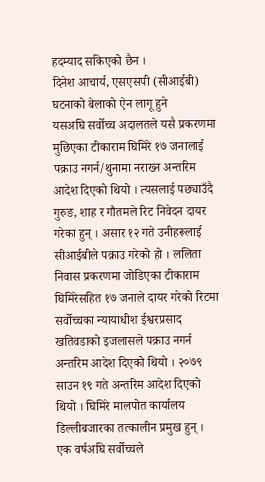हदम्याद सकिएको छैन ।
दिनेश आचार्य, एसएसपी (सीआईबी)
घटनाको बेलाको ऐन लागू हुने
यसअघि सर्वोच्च अदालतले यसै प्रकरणमा मुछिएका टीकाराम घिमिरे १७ जनालाई पक्राउ नगर्न/थुनामा नराख्न अन्तरिम आदेश दिएको थियो । त्यसलाई पछ्याउँदै गुरुङ, शाह र गौतमले रिट निवेदन दायर गरेका हुन् । असार १२ गते उनीहरूलाई सीआईबीले पक्राउ गरेको हो । ललिता निवास प्रकरणमा जोडिएका टीकाराम घिमिरेसहित १७ जनाले दायर गरेको रिटमा सर्वोच्चका न्यायाधीश ईश्वरप्रसाद खतिवडाको इजलासले पक्राउ नगर्न अन्तरिम आदेश दिएको थियो । २०७९ साउन १९ गते अन्तरिम आदेश दिएको थियो । घिमिरे मालपोत कार्यालय डिल्लीबजारका तत्कालीन प्रमुख हुन् । एक वर्षअघि सर्वोच्चले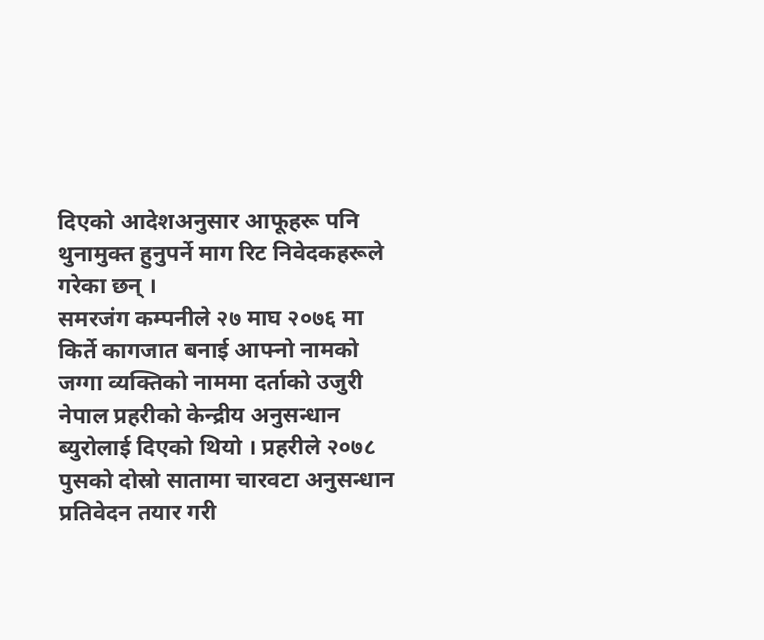दिएको आदेशअनुसार आफूहरू पनि थुनामुक्त हुनुपर्ने माग रिट निवेदकहरूले गरेका छन् ।
समरजंग कम्पनीले २७ माघ २०७६ मा किर्ते कागजात बनाई आफ्नो नामको जग्गा व्यक्तिको नाममा दर्ताको उजुरी नेपाल प्रहरीको केन्द्रीय अनुसन्धान ब्युरोलाई दिएको थियो । प्रहरीले २०७८ पुसको दोस्रो सातामा चारवटा अनुसन्धान प्रतिवेदन तयार गरी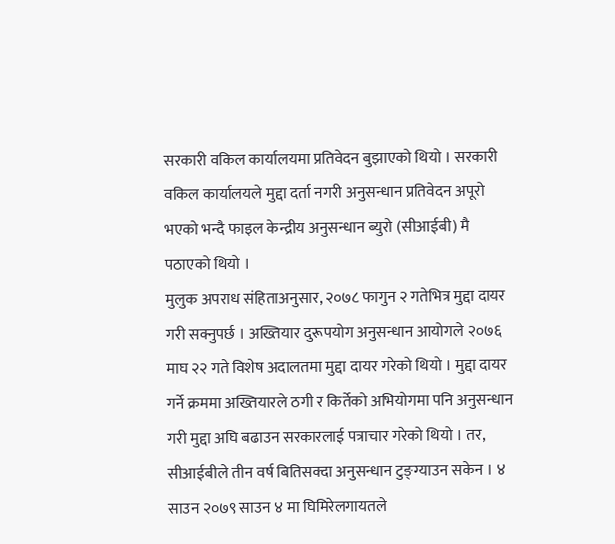सरकारी वकिल कार्यालयमा प्रतिवेदन बुझाएको थियो । सरकारी वकिल कार्यालयले मुद्दा दर्ता नगरी अनुसन्धान प्रतिवेदन अपूरो भएको भन्दै फाइल केन्द्रीय अनुसन्धान ब्युरो (सीआईबी) मै पठाएको थियो ।
मुलुक अपराध संहिताअनुसार, २०७८ फागुन २ गतेभित्र मुद्दा दायर गरी सक्नुपर्छ । अख्तियार दुरूपयोग अनुसन्धान आयोगले २०७६ माघ २२ गते विशेष अदालतमा मुद्दा दायर गरेको थियो । मुद्दा दायर गर्ने क्रममा अख्तियारले ठगी र किर्तेको अभियोगमा पनि अनुसन्धान गरी मुद्दा अघि बढाउन सरकारलाई पत्राचार गरेको थियो । तर, सीआईबीले तीन वर्ष बितिसक्दा अनुसन्धान टुङ्ग्याउन सकेन । ४ साउन २०७९ साउन ४ मा घिमिरेलगायतले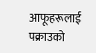आफूहरूलाई पक्राउको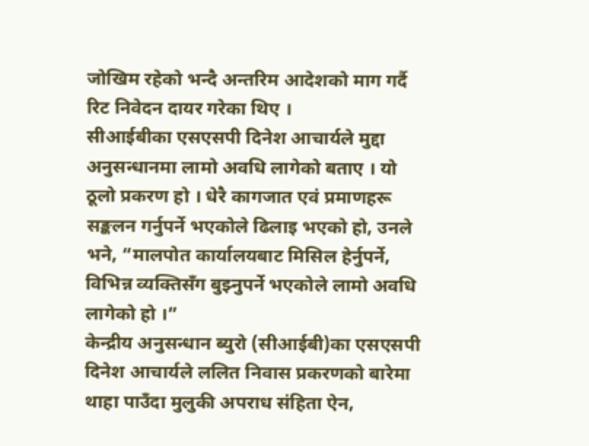जोखिम रहेको भन्दै अन्तरिम आदेशको माग गर्दै रिट निवेदन दायर गरेका थिए ।
सीआईबीका एसएसपी दिनेश आचार्यले मुद्दा अनुसन्धानमा लामो अवधि लागेको बताए । यो ठूलो प्रकरण हो । धेरै कागजात एवं प्रमाणहरू सङ्कलन गर्नुपर्ने भएकोले ढिलाइ भएको हो, उनले भने, “मालपोत कार्यालयबाट मिसिल हेर्नुपर्ने, विभिन्न व्यक्तिसँग बुझ्नुपर्ने भएकोले लामो अवधि लागेको हो ।”
केन्द्रीय अनुसन्धान ब्युरो (सीआईबी)का एसएसपी दिनेश आचार्यले ललित निवास प्रकरणको बारेमा थाहा पाउँदा मुलुकी अपराध संहिता ऐन,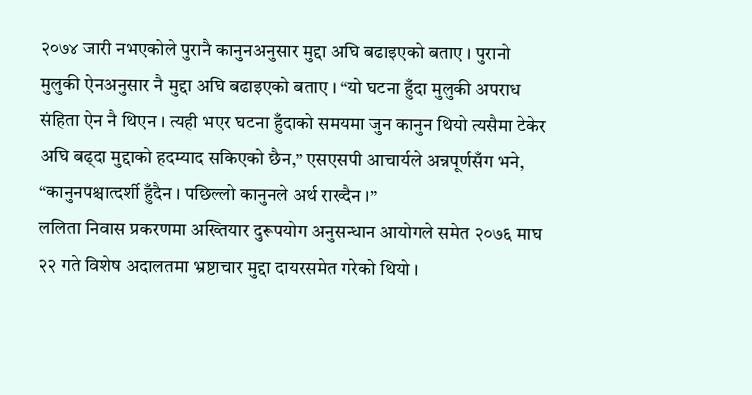२०७४ जारी नभएकोले पुरानै कानुनअनुसार मुद्दा अघि बढाइएको बताए । पुरानो मुलुकी ऐनअनुसार नै मुद्दा अघि बढाइएको बताए । “यो घटना हुँदा मुलुकी अपराध संहिता ऐन नै थिएन । त्यही भएर घटना हुँदाको समयमा जुन कानुन थियो त्यसैमा टेकेर अघि बढ्दा मुद्दाको हदम्याद सकिएको छैन,” एसएसपी आचार्यले अन्नपूर्णसँग भने, “कानुनपश्चात्दर्शी हुँदैन । पछिल्लो कानुनले अर्थ राख्दैन ।”
ललिता निवास प्रकरणमा अख्तियार दुरूपयोग अनुसन्धान आयोगले समेत २०७६ माघ २२ गते विशेष अदालतमा भ्रष्टाचार मुद्दा दायरसमेत गरेको थियो ।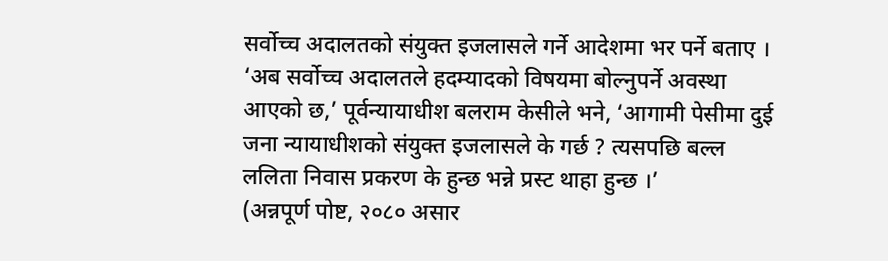सर्वोच्च अदालतको संयुक्त इजलासले गर्ने आदेशमा भर पर्ने बताए । ‘अब सर्वोच्च अदालतले हदम्यादको विषयमा बोल्नुपर्ने अवस्था आएको छ,’ पूर्वन्यायाधीश बलराम केसीले भने, ‘आगामी पेसीमा दुई जना न्यायाधीशको संयुक्त इजलासले के गर्छ ? त्यसपछि बल्ल ललिता निवास प्रकरण के हुन्छ भन्ने प्रस्ट थाहा हुन्छ ।’
(अन्नपूर्ण पोष्ट, २०८० असार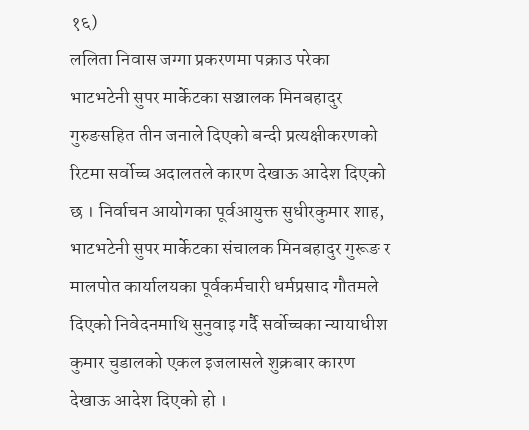१६)
ललिता निवास जग्गा प्रकरणमा पक्राउ परेका भाटभटेनी सुपर मार्केटका सञ्चालक मिनबहादुर गुरुङसहित तीन जनाले दिएको बन्दी प्रत्यक्षीकरणको रिटमा सर्वोच्च अदालतले कारण देखाऊ आदेश दिएको छ । निर्वाचन आयोगका पूर्वआयुक्त सुधीरकुमार शाह, भाटभटेनी सुपर मार्केटका संचालक मिनबहादुर गुरूङ र मालपोत कार्यालयका पूर्वकर्मचारी धर्मप्रसाद गौतमले दिएको निवेदनमाथि सुनुवाइ गर्दै सर्वोच्चका न्यायाधीश कुमार चुडालको एकल इजलासले शुक्रबार कारण देखाऊ आदेश दिएको हो ।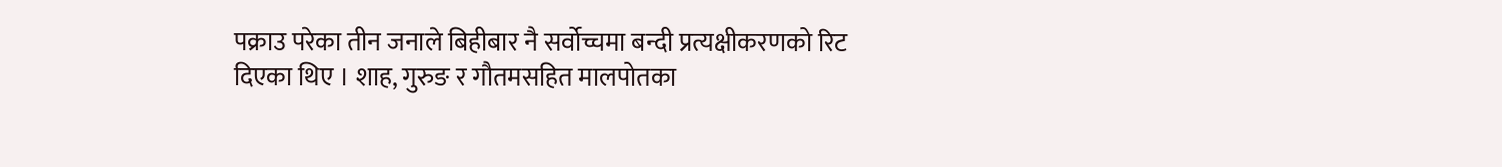पक्राउ परेका तीन जनाले बिहीबार नै सर्वोच्चमा बन्दी प्रत्यक्षीकरणको रिट दिएका थिए । शाह, गुरुङ र गौतमसहित मालपोतका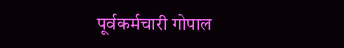पूर्वकर्मचारी गोपाल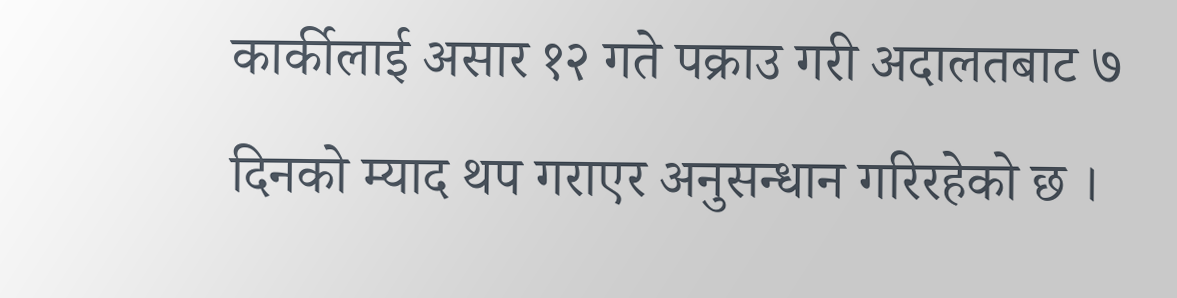कार्कीलाई असार १२ गते पक्राउ गरी अदालतबाट ७ दिनको म्याद थप गराएर अनुसन्धान गरिरहेको छ ।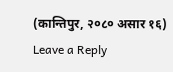(कान्तिपुर, २०८० असार १६)
Leave a Reply